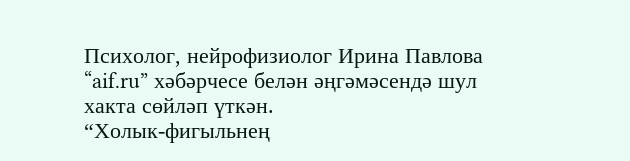Психолог, нейрофизиолог Ирина Павлова “aif.ru” хәбәрчесе белән әңгәмәсендә шул хакта сөйләп үткән.
“Холык-фигыльнең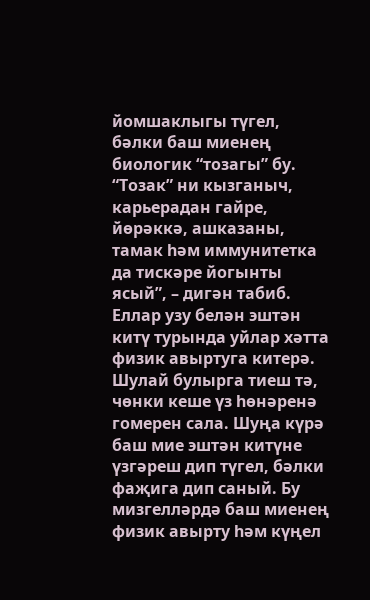йомшаклыгы түгел, бәлки баш миенең биологик “тозагы” бу. “Тозак” ни кызганыч, карьерадан гайре, йөрәккә, ашказаны, тамак һәм иммунитетка да тискәре йогынты ясый”, – дигән табиб.
Еллар узу белән эштән китү турында уйлар хәтта физик авыртуга китерә. Шулай булырга тиеш тә, чөнки кеше үз һөнәренә гомерен сала. Шуңа күрә баш мие эштән китүне үзгәреш дип түгел, бәлки фаҗига дип саный. Бу мизгелләрдә баш миенең физик авырту һәм күңел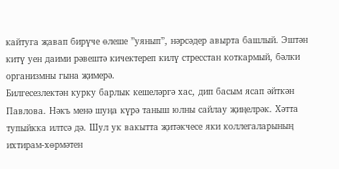кайтуга җавап бирүче өлеше ”уянып”, нәрсәдер авырта башлый. Эштән китү уен даими рәвештә кичектереп килү стресстан коткармый, бәлки организмны гына җимерә.
Билгесезлектән курку барлык кешеләргә хас, дип басым ясап әйткән Павлова. Нәкъ менә шуңа күрә таныш юлны сайлау җиңелрәк. Хәтта тупыйкка илтсә дә. Шул ук вакытта җитәкчесе яки коллегаларының ихтирам-хөрмәтен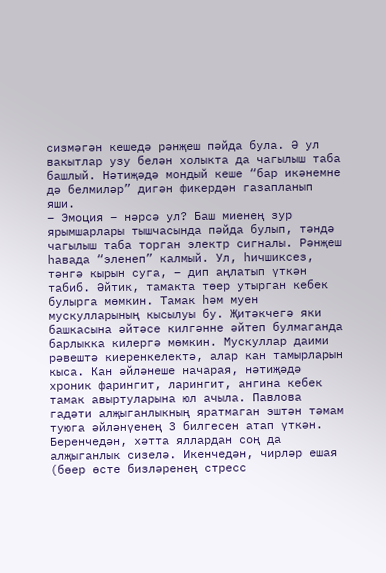сизмәгән кешедә рәнҗеш пәйда була. Ә ул вакытлар узу белән холыкта да чагылыш таба башлый. Нәтиҗәдә мондый кеше “бар икәнемне дә белмиләр” дигән фикердән газапланып яши.
– Эмоция – нәрсә ул? Баш миенең зур ярымшарлары тышчасында пәйда булып, тәндә чагылыш таба торган электр сигналы. Рәнҗеш һавада “эленеп” калмый. Ул, һичшиксез, тәнгә кырын суга, – дип аңлатып үткән табиб. Әйтик, тамакта төер утырган кебек булырга мөмкин. Тамак һәм муен мускулларының кысылуы бу. Җитәкчегә яки башкасына әйтәсе килгәнне әйтеп булмаганда барлыкка килергә мөмкин. Мускуллар даими рәвештә киеренкелектә, алар кан тамырларын кыса. Кан әйләнеше начарая, нәтиҗәдә хроник фарингит, ларингит, ангина кебек тамак авыртуларына юл ачыла. Павлова гадәти алҗыганлыкның яратмаган эштән тәмам туюга әйләнүенең 3 билгесен атап үткән.
Беренчедән, хәтта яллардан соң да алҗыганлык сизелә. Икенчедән, чирләр ешая (бөер өсте бизләренең стресс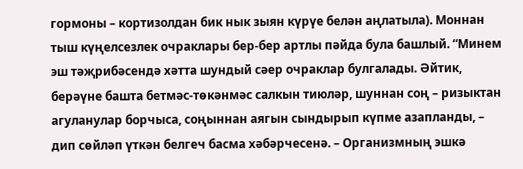гормоны – кортизолдан бик нык зыян күрүе белән аңлатыла). Моннан тыш күңелсезлек очраклары бер-бер артлы пәйда була башлый. “Минем эш тәҗрибәсендә хәтта шундый сәер очраклар булгалады. Әйтик, берәүне башта бетмәс-төкәнмәс салкын тиюләр, шуннан соң – ризыктан агуланулар борчыса, соңыннан аягын сындырып күпме азапланды, – дип сөйләп үткән белгеч басма хәбәрчесенә. – Организмның эшкә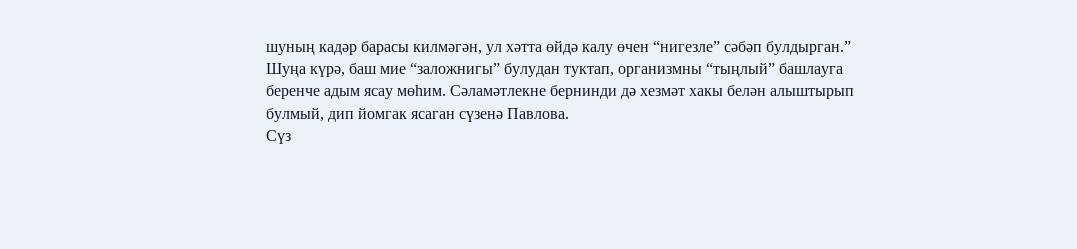шуның кадәр барасы килмәгән, ул хәтта өйдә калу өчен “нигезле” сәбәп булдырган.” Шуңа күрә, баш мие “заложнигы” булудан туктап, организмны “тыңлый” башлауга беренче адым ясау мөһим. Сәламәтлекне бернинди дә хезмәт хакы белән алыштырып булмый, дип йомгак ясаган сүзенә Павлова.
Сүз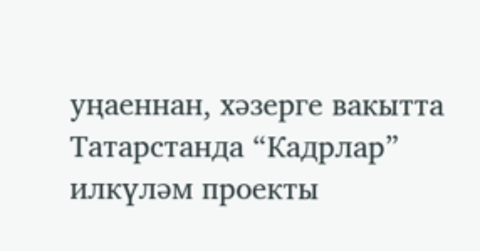уңаеннан, хәзерге вакытта Татарстанда “Кадрлар” илкүләм проекты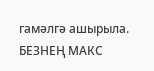гамәлгә ашырыла.
БЕЗНЕҢ МАКС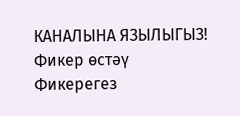КАНАЛЫНА ЯЗЫЛЫГЫЗ!
Фикер өстәү
Фикерегез